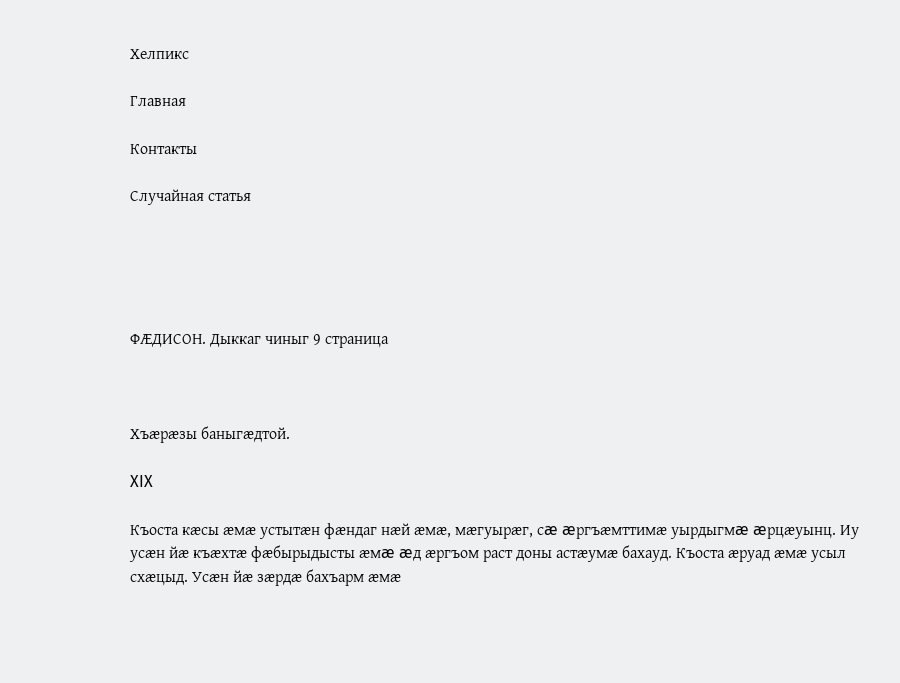Хелпикс

Главная

Контакты

Случайная статья





ФÆДИСОН. Дыккаг чиныг 9 страница



Хъæрæзы баныгæдтой.

XIX

Къоста кæсы æмæ устытæн фæндаг нæй æмæ, мæгуырæг, сæ æргъæмттимæ уырдыгмæ æрцæуынц. Иу усæн йæ къæхтæ фæбырыдысты æмæ æд æргъом раст доны астæумæ бахауд. Къоста æруад æмæ усыл схæцыд. Усæн йæ зæрдæ бахъарм æмæ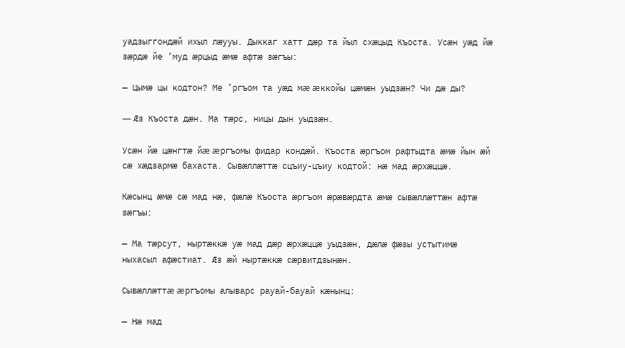уадзыггондæй ихыл лæууы. Дыккаг хатт дæр та йыл схæцыд Къоста. Усæн уæд йæ зæрдæ йе ’муд æрцыд æмæ афтæ зæгъы:

— Цымæ цы кодтон? Ме ’ргъом та уæд мæ æккойы цæмæн уыдзæн? Чи дæ ды?

— Æз Къоста дæн. Ма тæрс, ницы дын уыдзæн.

Усæн йæ цæнгтæ йæ æргъомы фидар кондæй. Къоста æргъом рафтыдта æмæ йын æй сæ хæдзармæ бахаста. Сывæллæттæ сцъиу-цъиу кодтой: нæ мад æрхæццæ.

Кæсынц æмæ сæ мад нæ, фæлæ Къоста æргъом æрæвæрдта æмæ сывæллæттæн афтæ зæгъы:

— Ма тæрсут, ныртæккæ уæ мад дæр æрхæццæ уыдзæн, дæлæ фæзы устытимæ ныхасыл афæстиат. Æз æй ныртæккæ сæрвитдзынæн.

Сывæллæттæ æргъомы алыварс рауай-бауай кæнынц:

— Нæ мад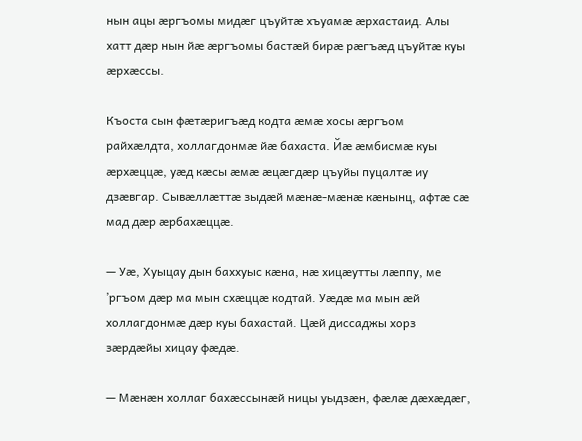нын ацы æргъомы мидæг цъуйтæ хъуамæ æрхастаид. Алы хатт дæр нын йæ æргъомы бастæй бирæ рæгъæд цъуйтæ куы æрхæссы.

Къоста сын фæтæригъæд кодта æмæ хосы æргъом райхæлдта, холлагдонмæ йæ бахаста. Йæ æмбисмæ куы æрхæццæ, уæд кæсы æмæ æцæгдæр цъуйы пуцалтæ иу дзæвгар. Сывæллæттæ зыдæй мæнæ-мæнæ кæнынц, афтæ сæ мад дæр æрбахæццæ.

— Уæ, Хуыцау дын баххуыс кæна, нæ хицæутты лæппу, ме ’ргъом дæр ма мын схæццæ кодтай. Уæдæ ма мын æй холлагдонмæ дæр куы бахастай. Цæй диссаджы хорз зæрдæйы хицау фæдæ.

— Мæнæн холлаг бахæссынæй ницы уыдзæн, фæлæ дæхæдæг,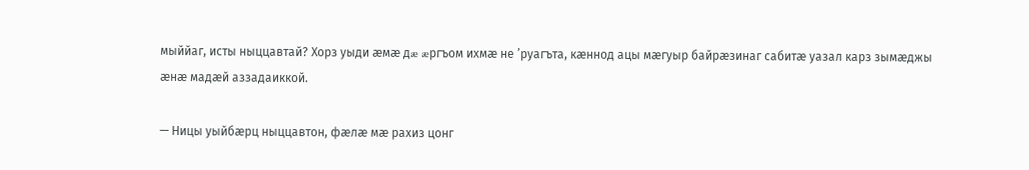мыййаг, исты ныццавтай? Хорз уыди æмæ дæ æргъом ихмæ не ’руагъта, кæннод ацы мæгуыр байрæзинаг сабитæ уазал карз зымæджы æнæ мадæй аззадаиккой.

— Ницы уыйбæрц ныццавтон, фæлæ мæ рахиз цонг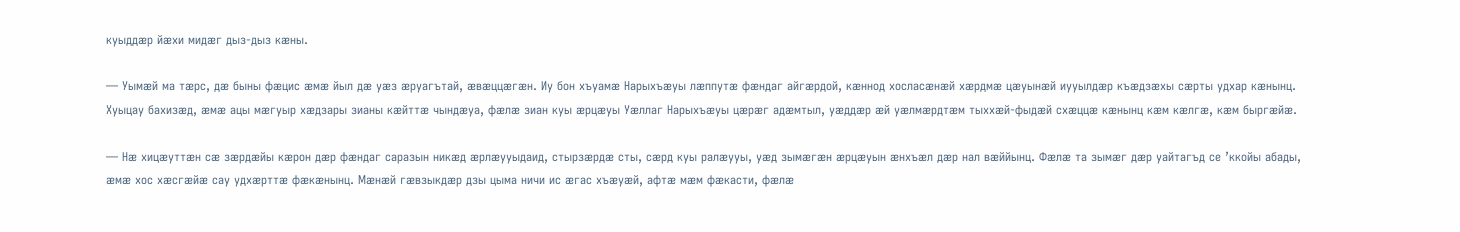куыддæр йæхи мидæг дыз-дыз кæны.

— Уымæй ма тæрс, дæ быны фæцис æмæ йыл дæ уæз æруагътай, æвæццæгæн. Иу бон хъуамæ Нарыхъæуы лæппутæ фæндаг айгæрдой, кæннод хосласæнæй хæрдмæ цæуынæй иууылдæр къæдзæхы сæрты удхар кæнынц. Хуыцау бахизæд, æмæ ацы мæгуыр хæдзары зианы кæйттæ чындæуа, фæлæ зиан куы æрцæуы Уæллаг Нарыхъæуы цæрæг адæмтыл, уæддæр æй уæлмæрдтæм тыххæй-фыдæй схæццæ кæнынц кæм кæлгæ, кæм быргæйæ.

— Нæ хицæуттæн сæ зæрдæйы кæрон дæр фæндаг саразын никæд æрлæууыдаид, стырзæрдæ сты, сæрд куы ралæууы, уæд зымæгæн æрцæуын æнхъæл дæр нал вæййынц. Фæлæ та зымæг дæр уайтагъд се ’ккойы абады, æмæ хос хæсгæйæ сау удхæрттæ фæкæнынц. Мæнæй гæвзыкдæр дзы цыма ничи ис æгас хъæуæй, афтæ мæм фæкасти, фæлæ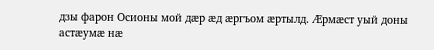дзы фарон Осионы мой дæр æд æргъом æртылд. Æрмæст уый доны астæумæ нæ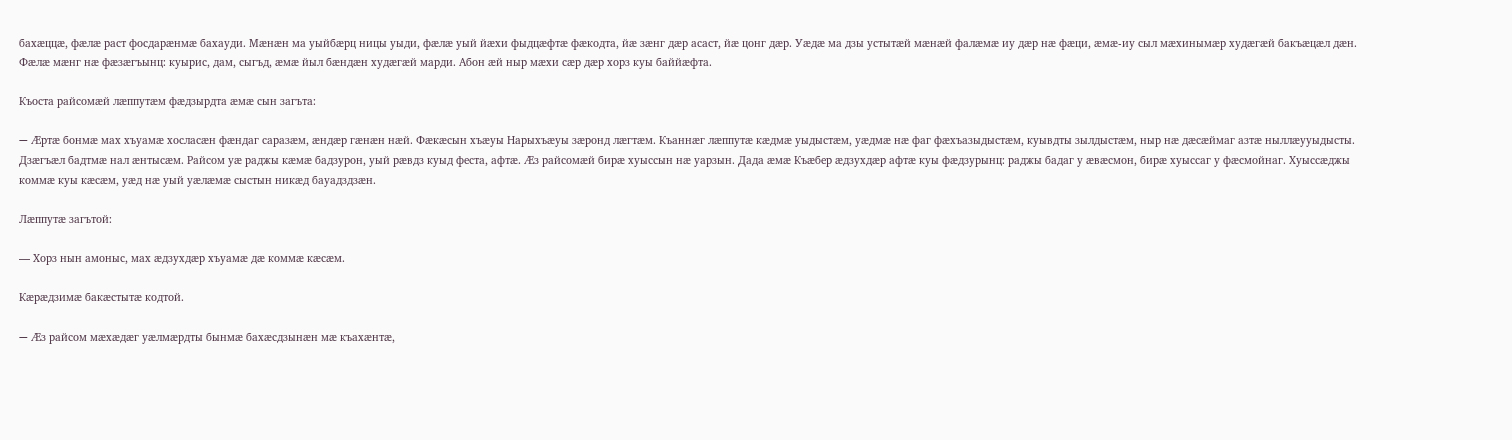бахæццæ, фæлæ раст фосдарæнмæ бахауди. Мæнæн ма уыйбæрц ницы уыди, фæлæ уый йæхи фыдцæфтæ фæкодта, йæ зæнг дæр асаст, йæ цонг дæр. Уæдæ ма дзы устытæй мæнæй фалæмæ иу дæр нæ фæци, æмæ-иу сыл мæхинымæр худæгæй бакъæцæл дæн. Фæлæ мæнг нæ фæзæгъынц: куырис, дам, сыгъд, æмæ йыл бæндæн худæгæй марди. Абон æй ныр мæхи сæр дæр хорз куы баййæфта.

Къоста райсомæй лæппутæм фæдзырдта æмæ сын загъта:

— Æртæ бонмæ мах хъуамæ хосласæн фæндаг саразæм, æндæр гæнæн нæй. Фæкæсын хъæуы Нарыхъæуы зæронд лæгтæм. Къаннæг лæппутæ кæдмæ уыдыстæм, уæдмæ нæ фаг фæхъазыдыстæм, куывдты зылдыстæм, ныр нæ дæсæймаг азтæ ныллæууыдысты. Дзæгъæл бадтмæ нал æнтысæм. Райсом уæ раджы кæмæ бадзурон, уый рæвдз куыд феста, афтæ. Æз райсомæй бирæ хуыссын нæ уарзын. Дада æмæ Къæбер æдзухдæр афтæ куы фæдзурынц: раджы бадаг у æвæсмон, бирæ хуыссаг у фæсмойнаг. Хуыссæджы коммæ куы кæсæм, уæд нæ уый уæлæмæ сыстын никæд бауадздзæн.

Лæппутæ загътой:

— Хорз нын амоныс, мах æдзухдæр хъуамæ дæ коммæ кæсæм.

Кæрæдзимæ бакæстытæ кодтой.

— Æз райсом мæхæдæг уæлмæрдты бынмæ бахæсдзынæн мæ къахæнтæ,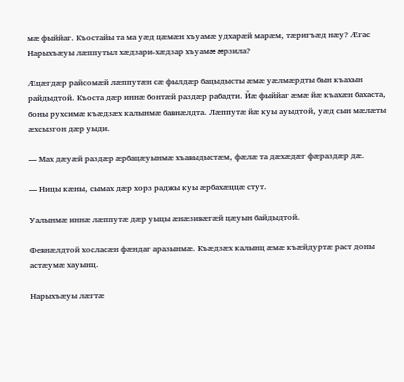мæ фыййаг. Къостайы та ма уæд цæмæн хъуамæ удхарæй марæм, тæригъæд нæу? Æгас Нарыхъæуы лæппутыл хæдзари-хæдзар хъуамæ æрзила?

Æцæгдæр райсомæй лæппутæн сæ фылдæр бацыдысты æмæ уæлмæрдты бын къахын райдыдтой. Къоста дæр иннæ бонтæй раздæр рабадти. Йæ фыййаг æмæ йæ къахæн бахаста, боны рухсимæ къæдзæх калынмæ бавнæлдта. Лæппутæ йæ куы ауыдтой, уæд сын мæлæты æхсызгон дæр уыди.

— Мах дæуæй раздæр æрбацæуынмæ хъавыдыстæм, фæлæ та дæхæдæг фæраздæр дæ.

— Ницы кæны, сымах дæр хорз раджы куы æрбахæццæ стут.

Уалынмæ иннæ лæппутæ дæр уыцы æнæзивæгæй цæуын байдыдтой.

Февнæлдтой хосласæн фæндаг аразынмæ. Къæдзæх калынц æмæ къæйдуртæ раст доны астæумæ хауынц.

Нарыхъæуы лæгтæ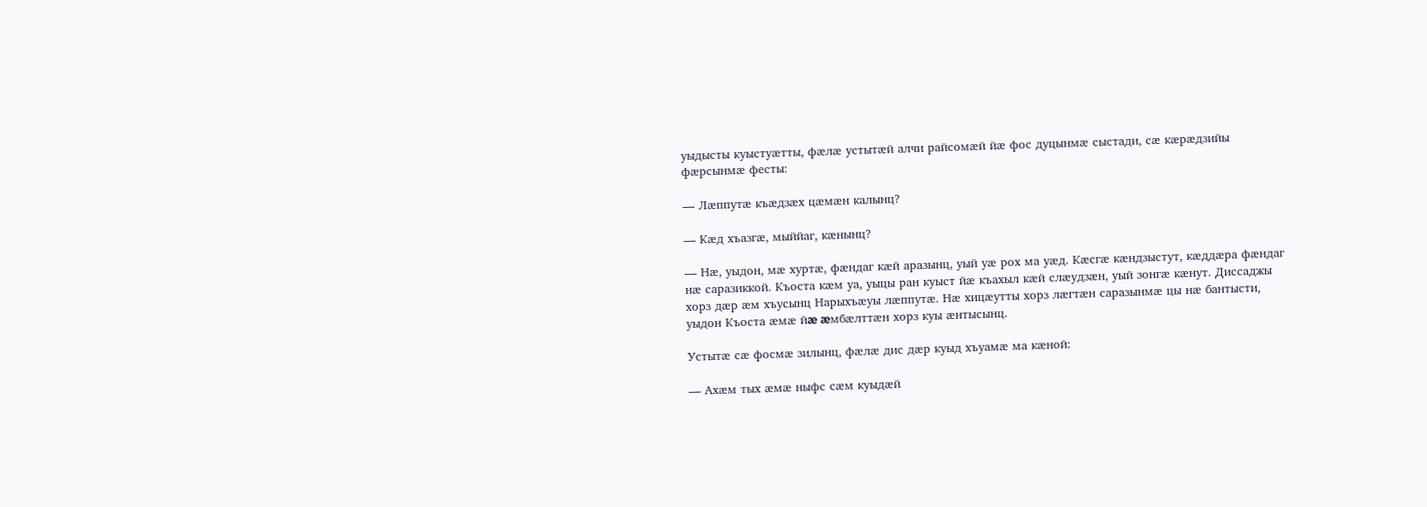уыдысты куыстуæтты, фæлæ устытæй алчи райсомæй йæ фос дуцынмæ сыстади, сæ кæрæдзийы фæрсынмæ фесты:

— Лæппутæ къæдзæх цæмæн калынц?

— Кæд хъазгæ, мыййаг, кæнынц?

— Нæ, уыдон, мæ хуртæ, фæндаг кæй аразынц, уый уæ рох ма уæд. Кæсгæ кæндзыстут, кæддæра фæндаг нæ саразиккой. Къоста кæм уа, уыцы ран куыст йæ къахыл кæй слæудзæн, уый зонгæ кæнут. Диссаджы хорз дæр æм хъусынц Нарыхъæуы лæппутæ. Нæ хицæутты хорз лæгтæн саразынмæ цы нæ бантысти, уыдон Къоста æмæ йæ æмбæлттæн хорз куы æнтысынц.

Устытæ сæ фосмæ зилынц, фæлæ дис дæр куыд хъуамæ ма кæной:

— Ахæм тых æмæ ныфс сæм куыдæй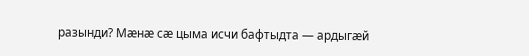разынди? Мæнæ сæ цыма исчи бафтыдта — ардыгæй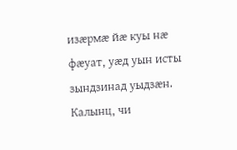изæрмæ йæ куы нæ фæуат, уæд уын исты зындзинад уыдзæн. Калынц, чи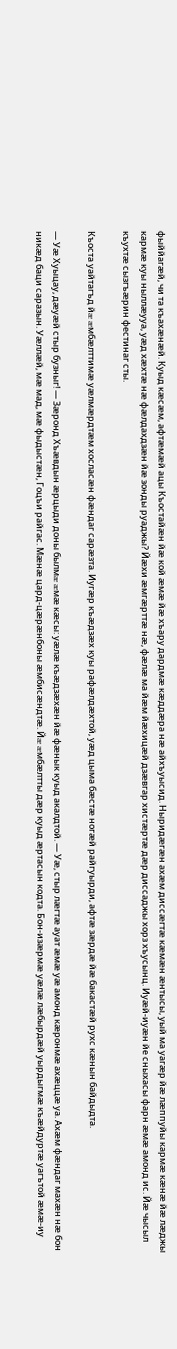фыййагæй, чи та къахæнæй. Куыд кæсæм, афтæмæй ацы Къостайæн йæ кой æмæ йæ хъару дардмæ кæддæра нæ айхъуысид. Ныридæгæн ахæм диссæгтæ кæмæн æнтысы, уый ма уагæр йæ лæппуйы кармæ кæнæ йæ лæджы кармæ куы ныллæууа, уæд хæхтæ нæ фæлдахдзæн йæ зонды руаджы? Йæхи æмгæрттæ нæ, фæлæ ма йæм йæхицæй дзæвгар хистæртæ дæр диссаджы хорз хъусынц. Иуæй-иуæн йе сныхасы фарн æмæ амонд ис. Йæ чысыл къухтæ сызгъæрин фестинаг сты.

Къоста уайтагъд йæ æмбæлттимæ уæлмæрдтæм хосласæн фæндаг сарæзта. Иугæр къæдзæх куы рафæлдæхтой, уæд цыма бæстæ ногæй райгуырди, афтæ зæрдæ йæ бакастæй рухс кæнын байдыдта.

— Уæ Хуыцау, дæуæй стыр бузныг! — Зæронд Хъæвдын æрцыди доны былмæ æмæ кæсы: уæлæ къæдзæхæн йæ фæнык куыд акалдтой. — Уæ, стыр лæгтæ ауат æмæ уæ амонд кæронмæ ахæццæ уа. Ахæм фæндаг махæн нæ бон никæд баци саразын. Уæллæй, мæ мад, мæ фыдыстæн, Гоцъи райгас. Мæнæ цард-цæрæнбоны æмбисæндтæ. Йæ æмбæлтты дæр куыд æртасын кодта. Бон-изæрмæ уæлæ лæбырдæй уырдыгмæ къæйдуртæ уагътой æмæ-иу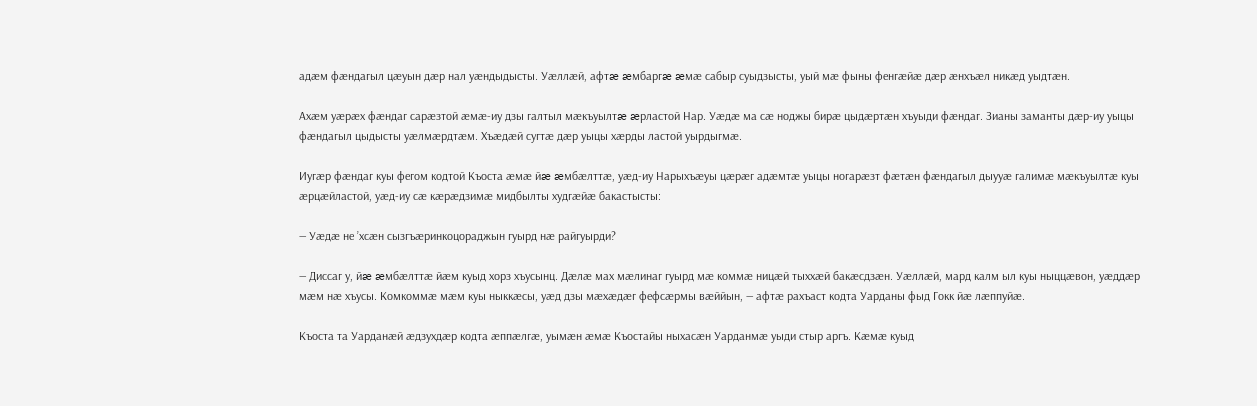адæм фæндагыл цæуын дæр нал уæндыдысты. Уæллæй, афтæ æмбаргæ æмæ сабыр суыдзысты, уый мæ фыны фенгæйæ дæр æнхъæл никæд уыдтæн.

Ахæм уæрæх фæндаг сарæзтой æмæ-иу дзы галтыл мæкъуылтæ æрластой Нар. Уæдæ ма сæ ноджы бирæ цыдæртæн хъуыди фæндаг. Зианы заманты дæр-иу уыцы фæндагыл цыдысты уæлмæрдтæм. Хъæдæй сугтæ дæр уыцы хæрды ластой уырдыгмæ.

Иугæр фæндаг куы фегом кодтой Къоста æмæ йæ æмбæлттæ, уæд-иу Нарыхъæуы цæрæг адæмтæ уыцы ногарæзт фæтæн фæндагыл дыууæ галимæ мæкъуылтæ куы æрцæйластой, уæд-иу сæ кæрæдзимæ мидбылты худгæйæ бакастысты:

— Уæдæ не ’хсæн сызгъæринкоцораджын гуырд нæ райгуырди?

— Диссаг у, йæ æмбæлттæ йæм куыд хорз хъусынц. Дæлæ мах мæлинаг гуырд мæ коммæ ницæй тыххæй бакæсдзæн. Уæллæй, мард калм ыл куы ныццæвон, уæддæр мæм нæ хъусы. Комкоммæ мæм куы ныккæсы, уæд дзы мæхæдæг фефсæрмы вæййын, — афтæ рахъаст кодта Уарданы фыд Гокк йæ лæппуйæ.

Къоста та Уарданæй æдзухдæр кодта æппæлгæ, уымæн æмæ Къостайы ныхасæн Уарданмæ уыди стыр аргъ. Кæмæ куыд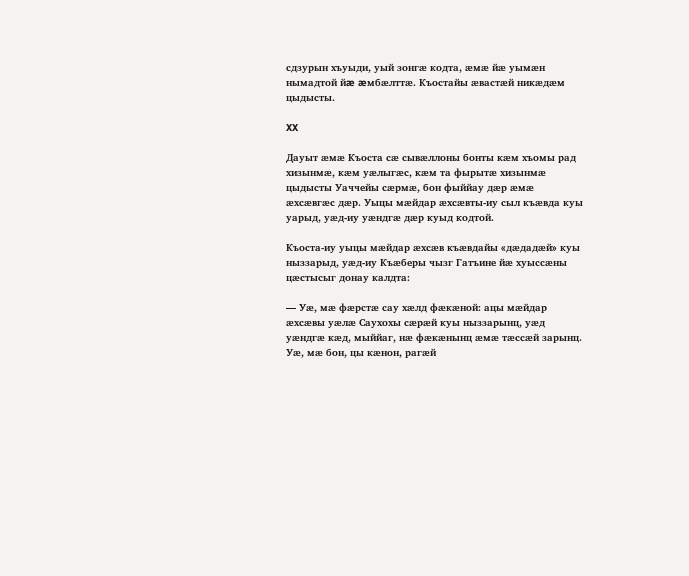сдзурын хъуыди, уый зонгæ кодта, æмæ йæ уымæн нымадтой йæ æмбæлттæ. Къостайы æвастæй никæдæм цыдысты.

XX

Дауыт æмæ Къоста сæ сывæллоны бонты кæм хъомы рад хизынмæ, кæм уæлыгæс, кæм та фырытæ хизынмæ цыдысты Уаччейы сæрмæ, бон фыййау дæр æмæ æхсæвгæс дæр. Уыцы мæйдар æхсæвты-иу сыл къæвда куы уарыд, уæд-иу уæндгæ дæр куыд кодтой.

Къоста-иу уыцы мæйдар æхсæв къæвдайы «дæдадæй» куы ныззарыд, уæд-иу Къæберы чызг Гатъине йæ хуыссæны цæстысыг донау калдта:

— Уæ, мæ фæрстæ сау хæлд фæкæной: ацы мæйдар æхсæвы уæлæ Саухохы сæрæй куы ныззарынц, уæд уæндгæ кæд, мыййаг, нæ фæкæнынц æмæ тæссæй зарынц. Уæ, мæ бон, цы кæнон, рагæй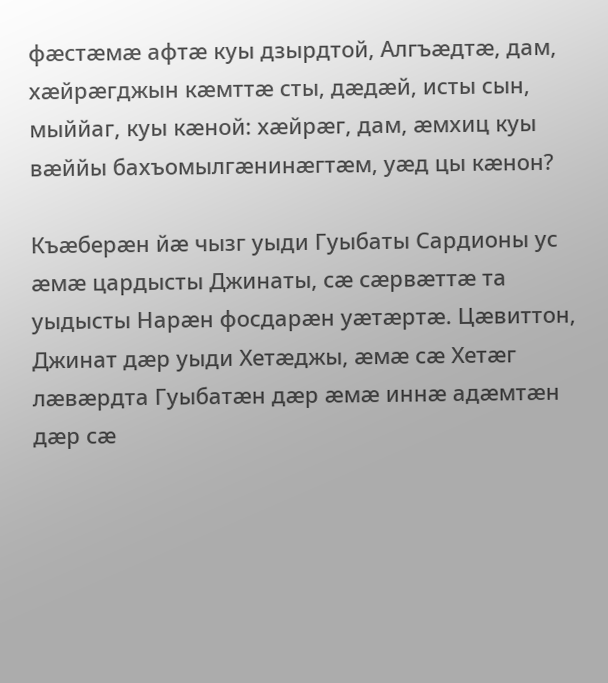фæстæмæ афтæ куы дзырдтой, Алгъæдтæ, дам, хæйрæгджын кæмттæ сты, дæдæй, исты сын, мыййаг, куы кæной: хæйрæг, дам, æмхиц куы вæййы бахъомылгæнинæгтæм, уæд цы кæнон?

Къæберæн йæ чызг уыди Гуыбаты Сардионы ус æмæ цардысты Джинаты, сæ сæрвæттæ та уыдысты Нарæн фосдарæн уæтæртæ. Цæвиттон, Джинат дæр уыди Хетæджы, æмæ сæ Хетæг лæвæрдта Гуыбатæн дæр æмæ иннæ адæмтæн дæр сæ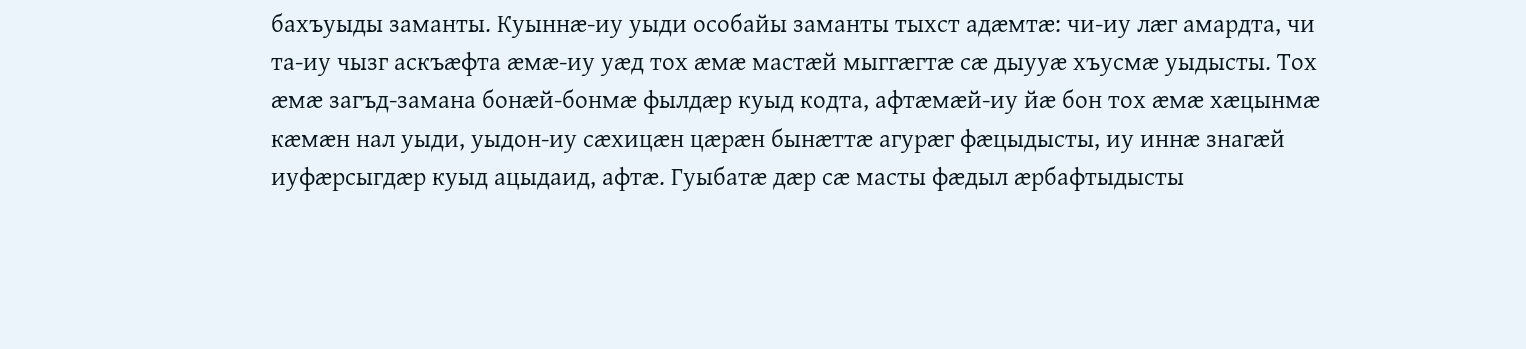бахъуыды заманты. Куыннæ-иу уыди особайы заманты тыхст адæмтæ: чи-иу лæг амардта, чи та-иу чызг аскъæфта æмæ-иу уæд тох æмæ мастæй мыггæгтæ сæ дыууæ хъусмæ уыдысты. Тох æмæ загъд-замана бонæй-бонмæ фылдæр куыд кодта, афтæмæй-иу йæ бон тох æмæ хæцынмæ кæмæн нал уыди, уыдон-иу сæхицæн цæрæн бынæттæ агурæг фæцыдысты, иу иннæ знагæй иуфæрсыгдæр куыд ацыдаид, афтæ. Гуыбатæ дæр сæ масты фæдыл æрбафтыдысты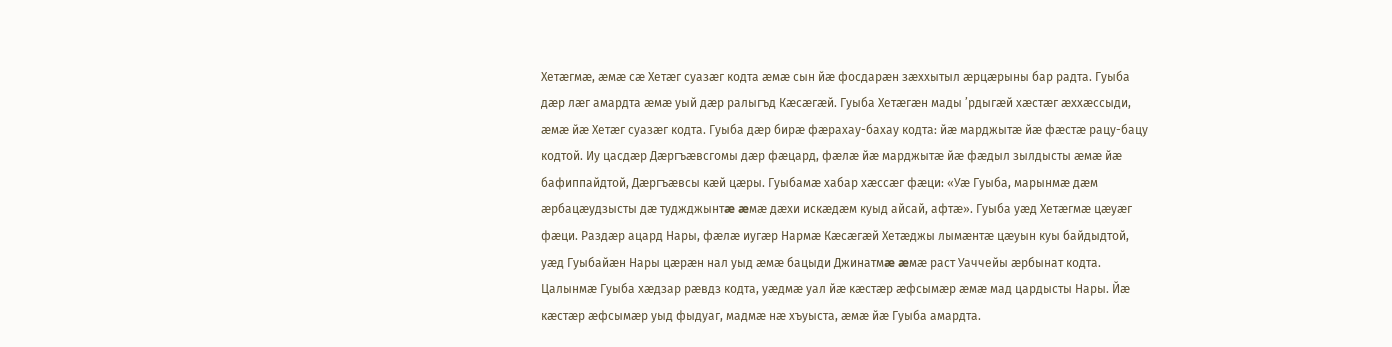Хетæгмæ, æмæ сæ Хетæг суазæг кодта æмæ сын йæ фосдарæн зæххытыл æрцæрыны бар радта. Гуыба дæр лæг амардта æмæ уый дæр ралыгъд Кæсæгæй. Гуыба Хетæгæн мады ’рдыгæй хæстæг æххæссыди, æмæ йæ Хетæг суазæг кодта. Гуыба дæр бирæ фæрахау-бахау кодта: йæ марджытæ йæ фæстæ рацу-бацу кодтой. Иу цасдæр Дæргъæвсгомы дæр фæцард, фæлæ йæ марджытæ йæ фæдыл зылдысты æмæ йæ бафиппайдтой, Дæргъæвсы кæй цæры. Гуыбамæ хабар хæссæг фæци: «Уæ Гуыба, марынмæ дæм æрбацæудзысты дæ туджджынтæ æмæ дæхи искæдæм куыд айсай, афтæ». Гуыба уæд Хетæгмæ цæуæг фæци. Раздæр ацард Нары, фæлæ иугæр Нармæ Кæсæгæй Хетæджы лымæнтæ цæуын куы байдыдтой, уæд Гуыбайæн Нары цæрæн нал уыд æмæ бацыди Джинатмæ æмæ раст Уаччейы æрбынат кодта. Цалынмæ Гуыба хæдзар рæвдз кодта, уæдмæ уал йæ кæстæр æфсымæр æмæ мад цардысты Нары. Йæ кæстæр æфсымæр уыд фыдуаг, мадмæ нæ хъуыста, æмæ йæ Гуыба амардта.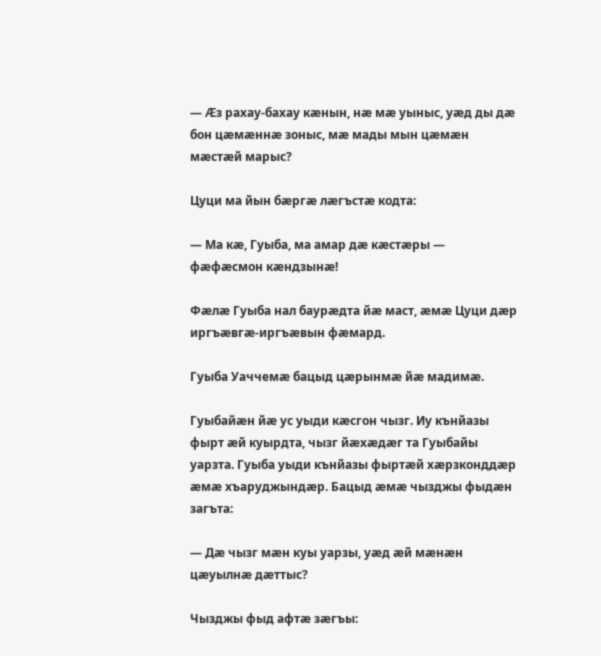— Æз рахау-бахау кæнын, нæ мæ уыныс, уæд ды дæ бон цæмæннæ зоныс, мæ мады мын цæмæн мæстæй марыс?

Цуци ма йын бæргæ лæгъстæ кодта:

— Ма кæ, Гуыба, ма амар дæ кæстæры — фæфæсмон кæндзынæ!

Фæлæ Гуыба нал баурæдта йæ маст, æмæ Цуци дæр иргъæвгæ-иргъæвын фæмард.

Гуыба Уаччемæ бацыд цæрынмæ йæ мадимæ.

Гуыбайæн йæ ус уыди кæсгон чызг. Иу кънйазы фырт æй куырдта, чызг йæхæдæг та Гуыбайы уарзта. Гуыба уыди кънйазы фыртæй хæрзконддæр æмæ хъаруджындæр. Бацыд æмæ чызджы фыдæн загъта:

— Дæ чызг мæн куы уарзы, уæд æй мæнæн цæуылнæ дæттыс?

Чызджы фыд афтæ зæгъы: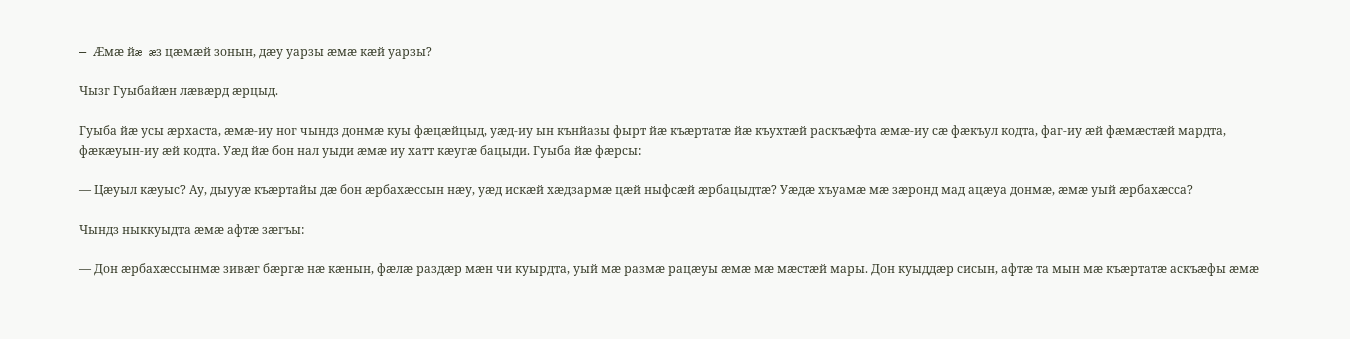— Æмæ йæ æз цæмæй зонын, дæу уарзы æмæ кæй уарзы?

Чызг Гуыбайæн лæвæрд æрцыд.

Гуыба йæ усы æрхаста, æмæ-иу ног чындз донмæ куы фæцæйцыд, уæд-иу ын кънйазы фырт йæ къæртатæ йæ къухтæй раскъæфта æмæ-иу сæ фæкъул кодта, фаг-иу æй фæмæстæй мардта, фæкæуын-иу æй кодта. Уæд йæ бон нал уыди æмæ иу хатт кæугæ бацыди. Гуыба йæ фæрсы:

— Цæуыл кæуыс? Ау, дыууæ къæртайы дæ бон æрбахæссын нæу, уæд искæй хæдзармæ цæй ныфсæй æрбацыдтæ? Уæдæ хъуамæ мæ зæронд мад ацæуа донмæ, æмæ уый æрбахæсса?

Чындз ныккуыдта æмæ афтæ зæгъы:

— Дон æрбахæссынмæ зивæг бæргæ нæ кæнын, фæлæ раздæр мæн чи куырдта, уый мæ размæ рацæуы æмæ мæ мæстæй мары. Дон куыддæр сисын, афтæ та мын мæ къæртатæ аскъæфы æмæ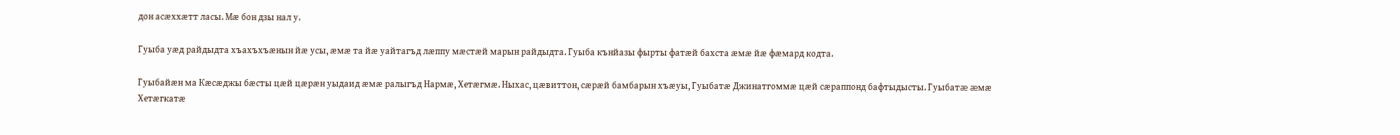дон асæххæтт ласы. Мæ бон дзы нал у.

Гуыба уæд райдыдта хъахъхъæнын йæ усы, æмæ та йæ уайтагъд лæппу мæстæй марын райдыдта. Гуыба кънйазы фырты фатæй бахста æмæ йæ фæмард кодта.

Гуыбайæн ма Кæсæджы бæсты цæй цæрæн уыдаид æмæ ралыгъд Нармæ, Хетæгмæ. Ныхас, цæвиттон, сæрæй бамбарын хъæуы, Гуыбатæ Джинатгоммæ цæй сæраппонд бафтыдысты. Гуыбатæ æмæ Хетæгкатæ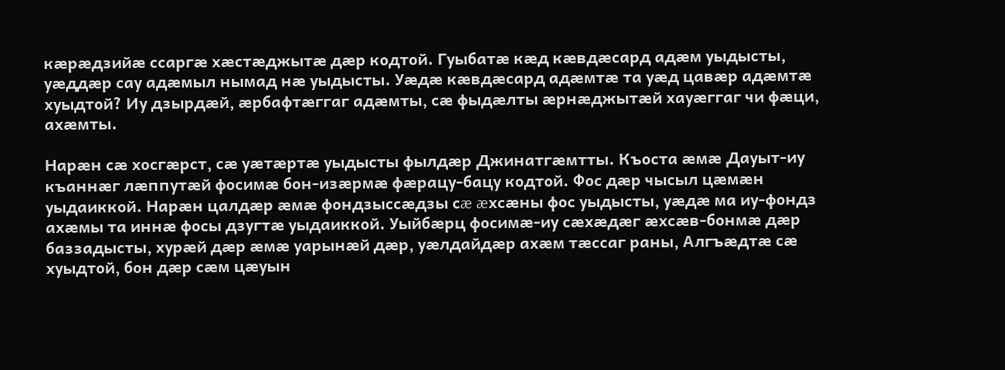кæрæдзийæ ссаргæ хæстæджытæ дæр кодтой. Гуыбатæ кæд кæвдæсард адæм уыдысты, уæддæр сау адæмыл нымад нæ уыдысты. Уæдæ кæвдæсард адæмтæ та уæд цавæр адæмтæ хуыдтой? Иу дзырдæй, æрбафтæггаг адæмты, сæ фыдæлты æрнæджытæй хауæггаг чи фæци, ахæмты.

Нарæн сæ хосгæрст, сæ уæтæртæ уыдысты фылдæр Джинатгæмтты. Къоста æмæ Дауыт-иу къаннæг лæппутæй фосимæ бон-изæрмæ фæрацу-бацу кодтой. Фос дæр чысыл цæмæн уыдаиккой. Нарæн цалдæр æмæ фондзыссæдзы сæ æхсæны фос уыдысты, уæдæ ма иу-фондз ахæмы та иннæ фосы дзугтæ уыдаиккой. Уыйбæрц фосимæ-иу сæхæдæг æхсæв-бонмæ дæр баззадысты, хурæй дæр æмæ уарынæй дæр, уæлдайдæр ахæм тæссаг раны, Алгъæдтæ сæ хуыдтой, бон дæр сæм цæуын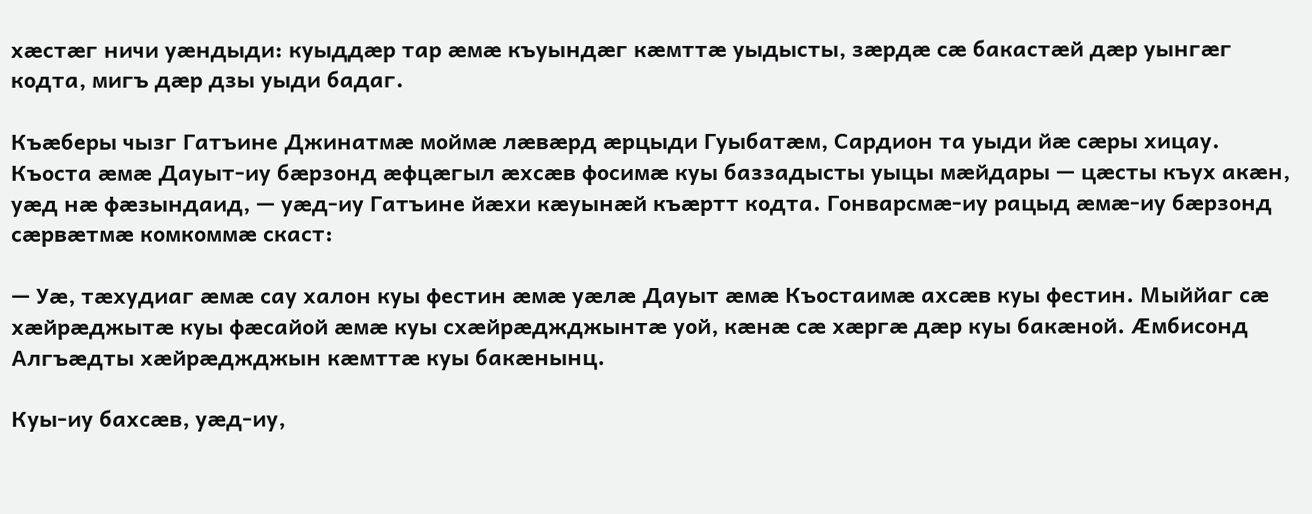хæстæг ничи уæндыди: куыддæр тар æмæ къуындæг кæмттæ уыдысты, зæрдæ сæ бакастæй дæр уынгæг кодта, мигъ дæр дзы уыди бадаг.

Къæберы чызг Гатъине Джинатмæ моймæ лæвæрд æрцыди Гуыбатæм, Сардион та уыди йæ сæры хицау. Къоста æмæ Дауыт-иу бæрзонд æфцæгыл æхсæв фосимæ куы баззадысты уыцы мæйдары — цæсты къух акæн, уæд нæ фæзындаид, — уæд-иу Гатъине йæхи кæуынæй къæртт кодта. Гонварсмæ-иу рацыд æмæ-иу бæрзонд сæрвæтмæ комкоммæ скаст:

— Уæ, тæхудиаг æмæ сау халон куы фестин æмæ уæлæ Дауыт æмæ Къостаимæ ахсæв куы фестин. Мыййаг сæ хæйрæджытæ куы фæсайой æмæ куы схæйрæджджынтæ уой, кæнæ сæ хæргæ дæр куы бакæной. Æмбисонд Алгъæдты хæйрæджджын кæмттæ куы бакæнынц.

Куы-иу бахсæв, уæд-иу,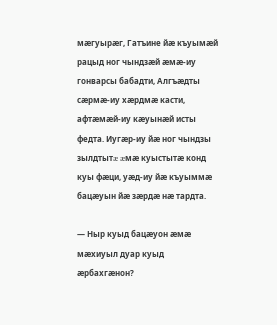мæгуырæг, Гатъине йæ къуымæй рацыд ног чындзæй æмæ-иу гонварсы бабадти, Алгъæдты сæрмæ-иу хæрдмæ касти, афтæмæй-иу кæуынæй исты федта. Иугæр-иу йæ ног чындзы зылдтытæ æмæ куыстытæ конд куы фæци, уæд-иу йæ къуыммæ бацæуын йæ зæрдæ нæ тардта.

— Ныр куыд бацæуон æмæ мæхиуыл дуар куыд æрбахгæнон?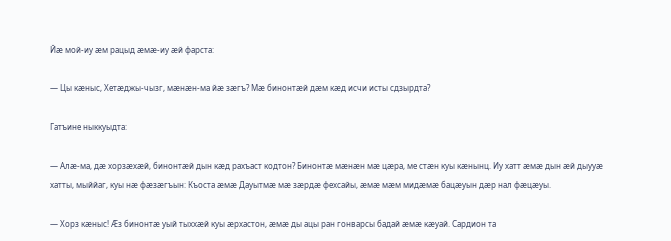Йæ мой-иу æм рацыд æмæ-иу æй фарста:

— Цы кæныс, Хетæджы-чызг, мæнæн-ма йæ зæгъ? Мæ бинонтæй дæм кæд исчи исты сдзырдта?

Гатъине ныккуыдта:

— Алæ-ма, дæ хорзæхæй, бинонтæй дын кæд рахъаст кодтон? Бинонтæ мæнæн мæ цæра, ме стæн куы кæнынц. Иу хатт æмæ дын æй дыууæ хатты, мыййаг, куы нæ фæзæгъын: Къоста æмæ Дауытмæ мæ зæрдæ фехсайы, æмæ мæм мидæмæ бацæуын дæр нал фæцæуы.

— Хорз кæныс! Æз бинонтæ уый тыххæй куы æрхастон, æмæ ды ацы ран гонварсы бадай æмæ кæуай. Сардион та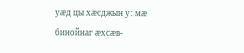уæд цы хæсджын у: мæ бинойнаг æхсæв-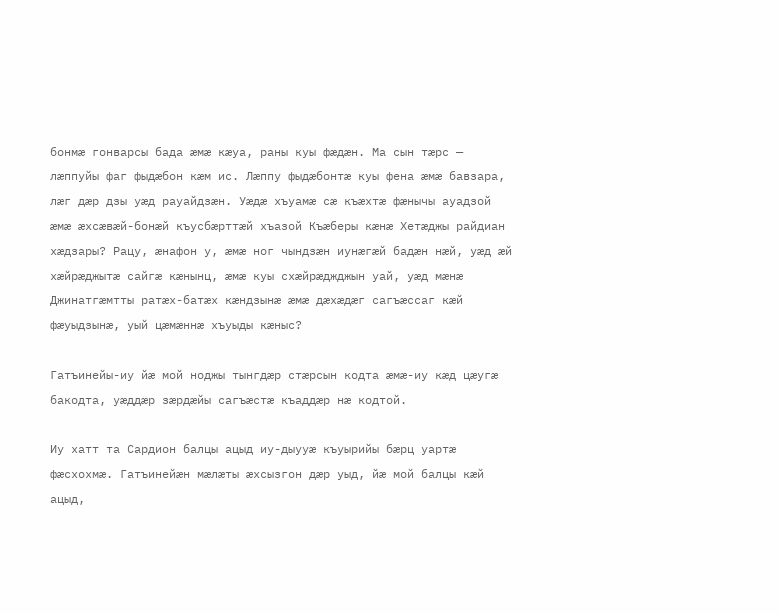бонмæ гонварсы бада æмæ кæуа, раны куы фæдæн. Ма сын тæрс — лæппуйы фаг фыдæбон кæм ис. Лæппу фыдæбонтæ куы фена æмæ бавзара, лæг дæр дзы уæд рауайдзæн. Уæдæ хъуамæ сæ къæхтæ фæнычы ауадзой æмæ æхсæвæй-бонæй къусбæрттæй хъазой Къæберы кæнæ Хетæджы райдиан хæдзары? Рацу, æнафон у, æмæ ног чындзæн иунæгæй бадæн нæй, уæд æй хæйрæджытæ сайгæ кæнынц, æмæ куы схæйрæджджын уай, уæд мæнæ Джинатгæмтты ратæх-батæх кæндзынæ æмæ дæхæдæг сагъæссаг кæй фæуыдзынæ, уый цæмæннæ хъуыды кæныс?

Гатъинейы-иу йæ мой ноджы тынгдæр стæрсын кодта æмæ-иу кæд цæугæ бакодта, уæддæр зæрдæйы сагъæстæ къаддæр нæ кодтой.

Иу хатт та Сардион балцы ацыд иу-дыууæ къуырийы бæрц уартæ фæсхохмæ. Гатъинейæн мæлæты æхсызгон дæр уыд, йæ мой балцы кæй ацыд,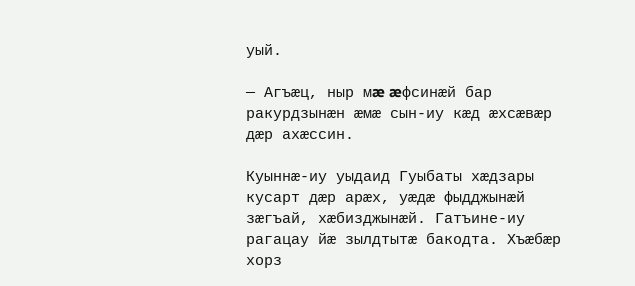уый.

— Агъæц, ныр мæ æфсинæй бар ракурдзынæн æмæ сын-иу кæд æхсæвæр дæр ахæссин.

Куыннæ-иу уыдаид Гуыбаты хæдзары кусарт дæр арæх, уæдæ фыдджынæй зæгъай, хæбизджынæй. Гатъине-иу рагацау йæ зылдтытæ бакодта. Хъæбæр хорз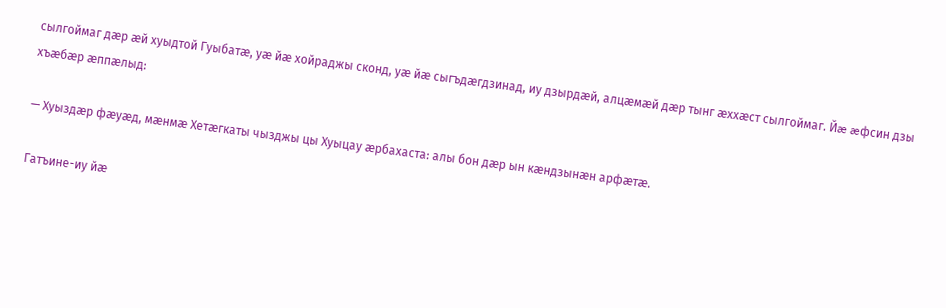сылгоймаг дæр æй хуыдтой Гуыбатæ, уæ йæ хойраджы сконд, уæ йæ сыгъдæгдзинад, иу дзырдæй, алцæмæй дæр тынг æххæст сылгоймаг. Йæ æфсин дзы хъæбæр æппæлыд:

— Хуыздæр фæуæд, мæнмæ Хетæгкаты чызджы цы Хуыцау æрбахаста: алы бон дæр ын кæндзынæн арфæтæ.

Гатъине-иу йæ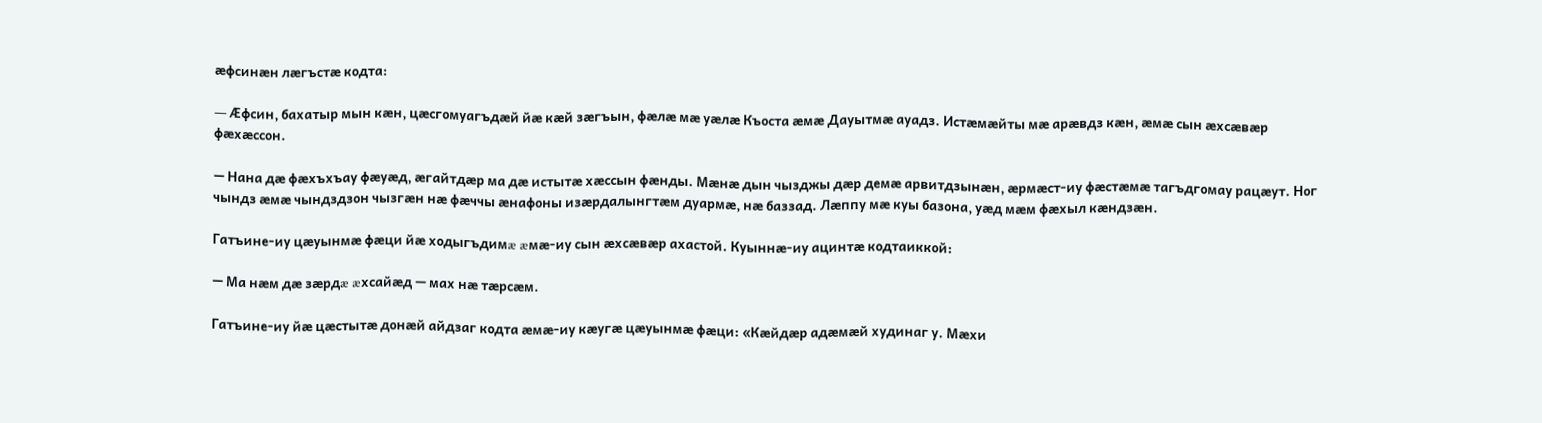æфсинæн лæгъстæ кодта:

— Æфсин, бахатыр мын кæн, цæсгомуагъдæй йæ кæй зæгъын, фæлæ мæ уæлæ Къоста æмæ Дауытмæ ауадз. Истæмæйты мæ арæвдз кæн, æмæ сын æхсæвæр фæхæссон.

— Нана дæ фæхъхъау фæуæд, æгайтдæр ма дæ истытæ хæссын фæнды. Мæнæ дын чызджы дæр демæ арвитдзынæн, æрмæст-иу фæстæмæ тагъдгомау рацæут. Ног чындз æмæ чындздзон чызгæн нæ фæччы æнафоны изæрдалынгтæм дуармæ, нæ баззад. Лæппу мæ куы базона, уæд мæм фæхыл кæндзæн.

Гатъине-иу цæуынмæ фæци йæ ходыгъдимæ æмæ-иу сын æхсæвæр ахастой. Куыннæ-иу ацинтæ кодтаиккой:

— Ма нæм дæ зæрдæ æхсайæд — мах нæ тæрсæм.

Гатъине-иу йæ цæстытæ донæй айдзаг кодта æмæ-иу кæугæ цæуынмæ фæци: «Кæйдæр адæмæй худинаг у. Мæхи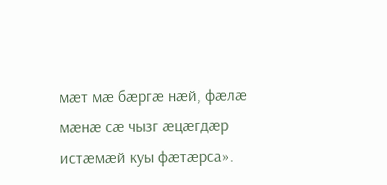мæт мæ бæргæ нæй, фæлæ мæнæ сæ чызг æцæгдæр истæмæй куы фæтæрса».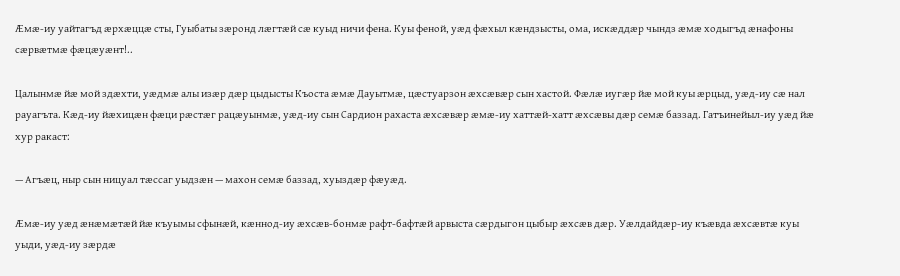Æмæ-иу уайтагъд æрхæццæ сты, Гуыбаты зæронд лæгтæй сæ куыд ничи фена. Куы феной, уæд фæхыл кæндзысты, ома, искæддæр чындз æмæ ходыгъд æнафоны сæрвæтмæ фæцæуæнт!..

Цалынмæ йæ мой здæхти, уæдмæ алы изæр дæр цыдысты Къоста æмæ Дауытмæ, цæстуарзон æхсæвæр сын хастой. Фæлæ иугæр йæ мой куы æрцыд, уæд-иу сæ нал рауагъта. Кæд-иу йæхицæн фæци рæстæг рацæуынмæ, уæд-иу сын Сардион рахаста æхсæвæр æмæ-иу хаттæй-хатт æхсæвы дæр семæ баззад. Гатъинейыл-иу уæд йæ хур ракаст:

— Агъæц, ныр сын ницуал тæссаг уыдзæн — махон семæ баззад, хуыздæр фæуæд.

Æмæ-иу уæд æнæмæтæй йæ къуымы сфынæй, кæннод-иу æхсæв-бонмæ рафт-бафтæй арвыста сæрдыгон цыбыр æхсæв дæр. Уæлдайдæр-иу къæвда æхсæвтæ куы уыди, уæд-иу зæрдæ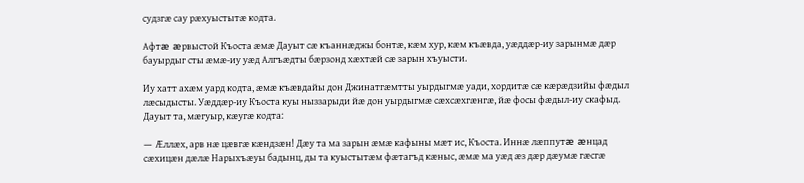судзгæ сау рæхуыстытæ кодта.

Афтæ æрвыстой Къоста æмæ Дауыт сæ къаннæджы бонтæ, кæм хур, кæм къæвда, уæддæр-иу зарынмæ дæр бауырдыг сты æмæ-иу уæд Алгъæдты бæрзонд хæхтæй сæ зарын хъуысти.

Иу хатт ахæм уард кодта, æмæ къæвдайы дон Джинатгæмтты уырдыгмæ уади, хордитæ сæ кæрæдзийы фæдыл лæсыдысты. Уæддæр-иу Къоста куы ныззарыди йæ дон уырдыгмæ сæхсæхгæнгæ, йæ фосы фæдыл-иу скафыд. Дауыт та, мæгуыр, кæугæ кодта:

— Æллæх, арв нæ цæвгæ кæндзæн! Дæу та ма зарын æмæ кафыны мæт ис, Къоста. Иннæ лæппутæ æнцад сæхицæн дæлæ Нарыхъæуы бадынц, ды та куыстытæм фæтагъд кæныс, æмæ ма уæд æз дæр дæумæ гæсгæ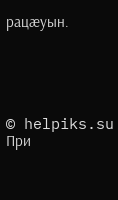рацæуын.





© helpiks.su При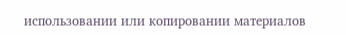использовании или копировании материалов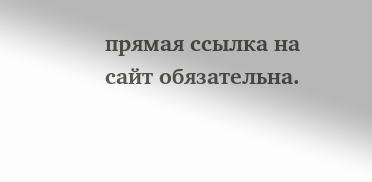прямая ссылка на сайт обязательна.